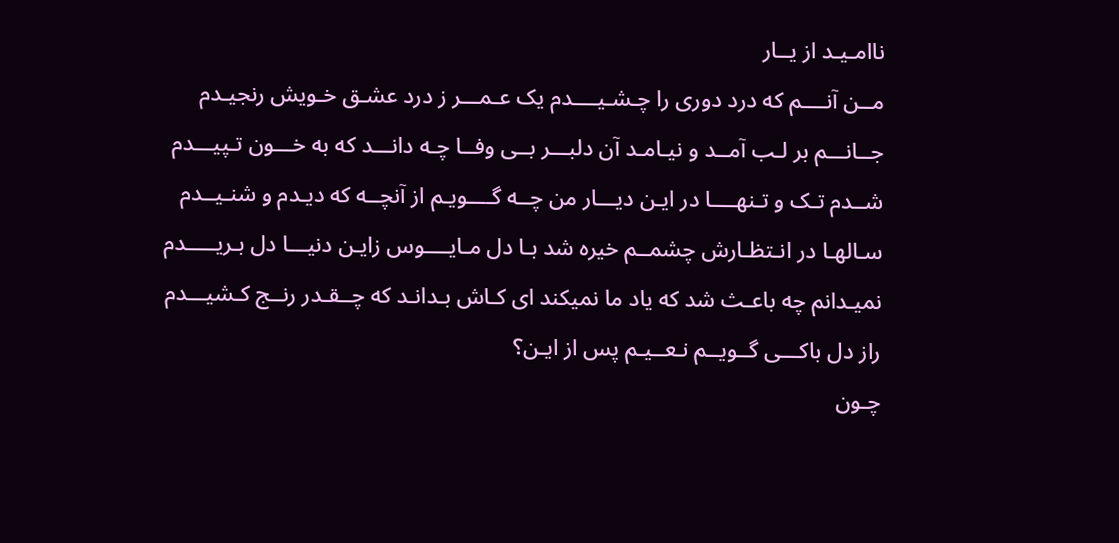ناامـیـد از یــار
مــن آنــــم که درد دوری را چـشـیــــدم یک عـمـــر ز درد عشـق خـویش رنجیـدم
جــانـــم بر لـب آمــد و نیـامـد آن دلبـــر بــی وفــا چـه دانـــد که به خـــون تـپیـــدم
شــدم تـک و تـنهــــا در ایـن دیـــار من چــه گــــویـم از آنچــه که دیـدم و شنـیــدم
سـالهـا در انـتظـارش چشمــم خیره شد بـا دل مـایــــوس زایـن دنیـــا دل بـریـــــدم
نمیـدانم چه باعـث شد که یاد ما نمیکند ای کـاش بـدانـد که چــقـدر رنــج کـشیـــدم
راز دل باکـــی گــویــم نـعــیـم پس از ایـن؟
چـون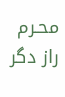محـرم راز دگر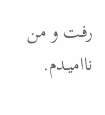رفـت و من ناامیـدم.